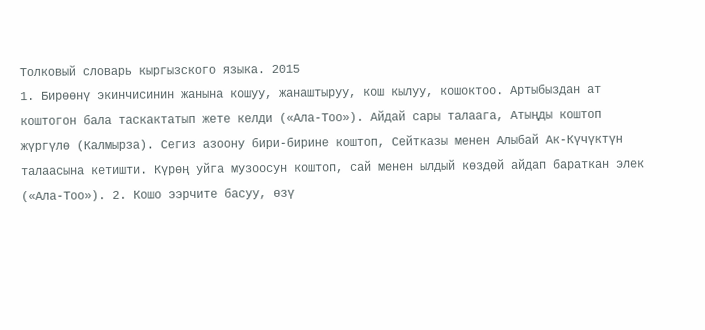Толковый словарь кыргызского языка. 2015
1. Бирөөнү экинчисинин жанына кошуу, жанаштыруу, кош кылуу, кошоктоо. Артыбыздан ат коштогон бала таскактатып жете келди («Ала-Тоо»). Айдай сары талаага, Атыңды коштоп жүргүлө (Калмырза). Сегиз азоону бири-бирине коштоп, Сейтказы менен Алыбай Ак-Күчүктүн талаасына кетишти. Күрөң уйга музоосун коштоп, сай менен ылдый көздөй айдап бараткан элек («Ала-Тоо»). 2. Кошо ээрчите басуу, өзү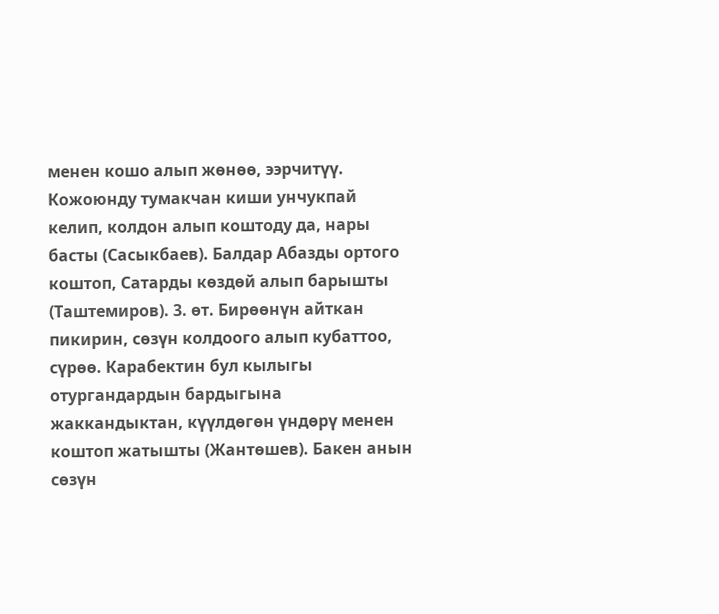менен кошо алып жөнөө, ээрчитүү. Кожоюнду тумакчан киши унчукпай келип, колдон алып коштоду да, нары басты (Сасыкбаев). Балдар Абазды ортого коштоп, Сатарды көздөй алып барышты (Таштемиров). 3. өт. Бирөөнүн айткан пикирин, сөзүн колдоого алып кубаттоо, сүрөө. Карабектин бул кылыгы отургандардын бардыгына жаккандыктан, күүлдөгөн үндөрү менен коштоп жатышты (Жантөшев). Бакен анын сөзүн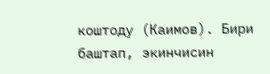коштоду (Каимов). Бири баштап, экинчисин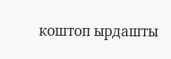коштоп ырдашты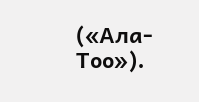(«Ала-Тоо»).